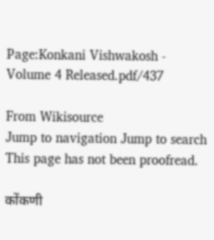Page:Konkani Vishwakosh - Volume 4 Released.pdf/437

From Wikisource
Jump to navigation Jump to search
This page has not been proofread.

कोंकणी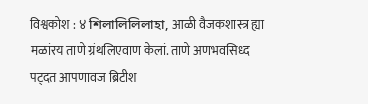विश्वकोश : ४ শিলালিলিলাহা, आळी वैजकशास्त्र ह्या मळांरय ताणे ग्रंथलिएवाण केलां. ताणे अणभवसिध्द पट्दत आपणावज ब्रिटीश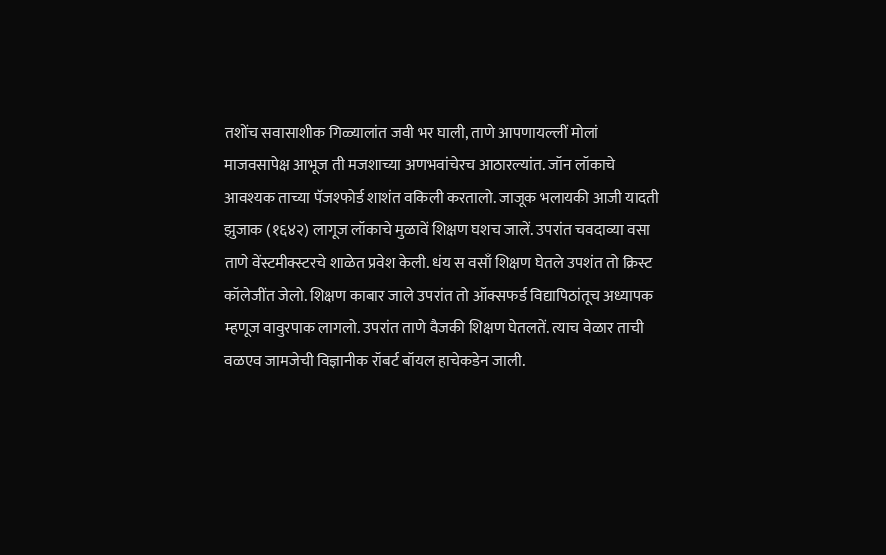तशोंच सवासाशीक गिळ्यालांत जवी भर घाली, ताणे आपणायल्लीं मोलां माजवसापेक्ष आभूज ती मजशाच्या अणभवांचेरच आठारल्यांत. जॉन लॉकाचे आवश्यक ताच्या पॅजश्फोर्ड शाशंत वकिली करतालो. जाजूक भलायकी आजी यादती झुजाक (१६४२) लागूज लॉकाचे मुळावें शिक्षण घशच जालें. उपरांत चवदाव्या वसा ताणे वेंस्टमीक्स्टरचे शाळेत प्रवेश केली. धंय स वसाँ शिक्षण घेतले उपशंत तो क्रिस्ट कॉलेजींत जेलो. शिक्षण काबार जाले उपरांत तो ऑक्सफर्ड विद्यापिठांतूच अध्यापक म्हणूज वावुरपाक लागलो. उपरांत ताणे वैजकी शिक्षण घेतलतें. त्याच वेळार ताची वळएव जामजेची विज्ञानीक रॉबर्ट बॉयल हाचेकडेन जाली.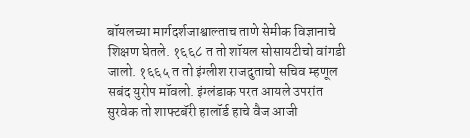बॉयलच्या मार्गदर्शजाश्वाल्ताच ताणे सेमीक विज्ञानाचे शिक्षण घेतले. १६६८ त तो शॉयल सोसायटीचो वांगडी जालो. १६६५ त तो इंग्लीश राजदुताचो सचिव म्हणूल सबंद युरोप मॉवलो. इंग्लंडाक परत आयले उपरांत सुरवेक तो शाफ्टबॅरी हालॉर्ड हाचे वैज आजी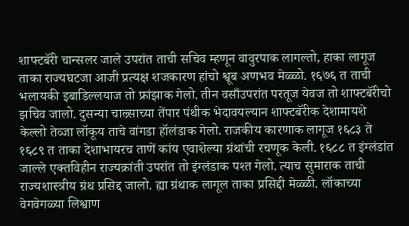शाफ्टबॅरी चान्सलर जाले उपरांत ताची सचिव म्हणून वावुरपाक लागल्तो, हाका लागूज ताका राज्यघटजा आजी प्रत्यक्ष शजकारण हांचो श्वूब अणभव मेळ्ळो. १६७६ त ताची भलायकी इबाडिल्लयाज तो फ्रांझाक गेलो. तीन वसाँउपरांत परतूज येवज तो शाफ्टबॅरीचो झचिव जालो. दुसन्या चाल्र्साच्या तेंपार पंथीक भेदावयल्यान शाफ्टबॅरीक देशामायशे केल्लो तेव्जा लॉकूय ताचे वांगडा हॉलंडाक गेलो. राजकीय कारणाक लागूज १६८३ ते १६८९ त ताका देशाभायरच ताणें कांय एवाशेल्या ग्रंथांची रचणूक केली. १६८८ त इंग्लंडांत जाल्ले एक्तविहीन राज्यक्रांती उपरांत तो इंग्लंडाक पश्त गेलो. त्याच सुमाराक ताची राज्यशास्त्रीय ग्रंथ प्रसिद्द जालो. ह्या ग्रंथाक लागूल ताका प्रसिद्दी मेळ्ळी. लॉकाच्या वेगवेगळ्या लिश्वाण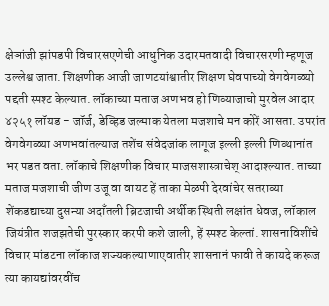क्षेञांजी झांपडपी विचारसएणेची आधुनिक उदारमतवादी विचारसरणी म्हणूज उल्लेश्व जाता. शिक्षणीक आजी जाणटयांश्वातीर शिक्षण घेवपाच्यो वेगवेगळ्यो पद्दती स्पश्ट केल्यात. लॉकाच्या मताज अणभव हो णिव्याजाचो मुरवेल आदार ४२५१ लॉयड - जॉर्ज, डेव्हिड जल्माक येतला मजशाचे मन कोरें आसता. उपरांत वेगवेगळ्या अणभवांतल्याज तशेंच संवेदजांक लागूज इल्ली इल्ली णिव्थानांत भर पडत वता. लॉकाचे शिक्षणीक विचार माजसशास्त्राचेश् आदाश्ल्यात. ताच्या मताज मजशाची जीण उजू वा वायट हें ताका मेळपी देरवांचेर सतराव्या शेंकडद्याच्या दुसन्या अदाँतली ब्रिटजाची अर्थीक स्थिती लक्षांत धेवज, लॉकाल जियंत्रीत शजझतेची पुरस्कार करपी कशे जाली, हें स्पश्ट केल्तां. शासनाविशींचे विचार मांडटना लॉकाज शज्यकल्याणाएवातीर शासनानं फावी ते कायदे करूज त्या कायद्यांवरवींच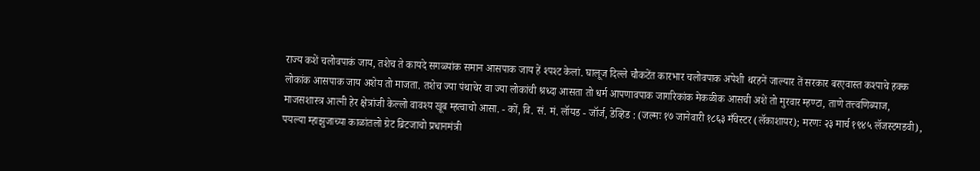राज्य कशें चलोवपाकं जाय, तशेच ते कायदे सगळ्यांक समान आसपाक जाय हें श्पश्ट केलां. घालूज दिल्ले चौकटेंत कारभार चलोवपाक अपेशी थरहनें जाल्यार तें सरकार बरएवास्त कश्पाचे हक्क लोकांक आसपाक जाय अशेय तो माजता. तशेच ज्या पंथाचेर वा ज्या लोकांची श्रध्दा आसता तो धर्म आपणावपाक जागरिकांक मेकळीक आसची अशें तो मुरवार म्हण्टा, ताणे तत्त्वणिब्याज, माजसशास्त्र आत्नी हेर क्षेत्रांजी केल्लो वावश्य खूब म्हत्वाचो आसा. - कों, वि. सं. मं. लॉयड - जॉर्ज, डेव्हिड : (जल्मः १७ जानेवारी १८६३ मँचेस्टर (लॅकाशायर); मरणः २३ मार्च १९४५ लॅजस्टमडवी), पयल्या म्हाझुजाच्या काळांतलो ग्रेट ब्रिटजाचो प्रधानमंत्री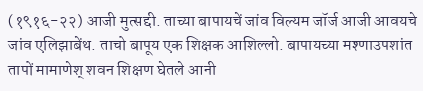(१९१६-२२) आजी मुत्सद्दी. ताच्या बापायचें जांव विल्यम जॉर्ज आजी आवयचे जांव एलिझाबेंथ. ताचो बापूय एक शिक्षक आशिल्लो. बापायच्या मश्णाउपशांत तापों मामाणेश् शवन शिक्षण घेतले आनी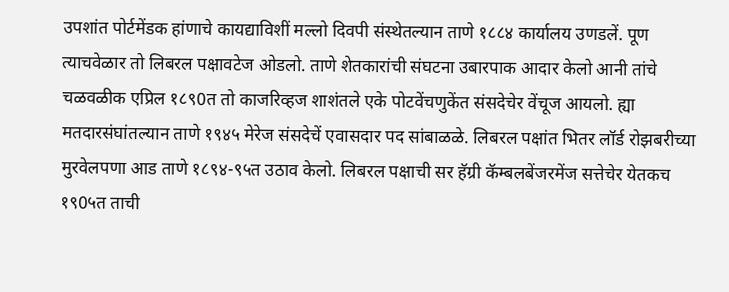उपशांत पोर्टमेंडक हांणाचे कायद्याविशीं मल्लो दिवपी संस्थेतल्यान ताणे १८८४ कार्यालय उणडलें. पूण त्याचवेळार तो लिबरल पक्षावटेज ओडलो. ताणे शेतकारांची संघटना उबारपाक आदार केलो आनी तांचे चळवळीक एप्रिल १८९0त तो काजरिव्हज शाशंतले एके पोटवेंचणुकेंत संसदेचेर वेंचूज आयलो. ह्या मतदारसंघांतल्यान ताणे १९४५ मेरेज संसदेचें एवासदार पद सांबाळळे. लिबरल पक्षांत भितर लॉर्ड रोझबरीच्या मुरवेलपणा आड ताणे १८९४-९५त उठाव केलो. लिबरल पक्षाची सर हॅग्री कॅम्बलबेंजरमेंज सत्तेचेर येतकच १९0५त ताची